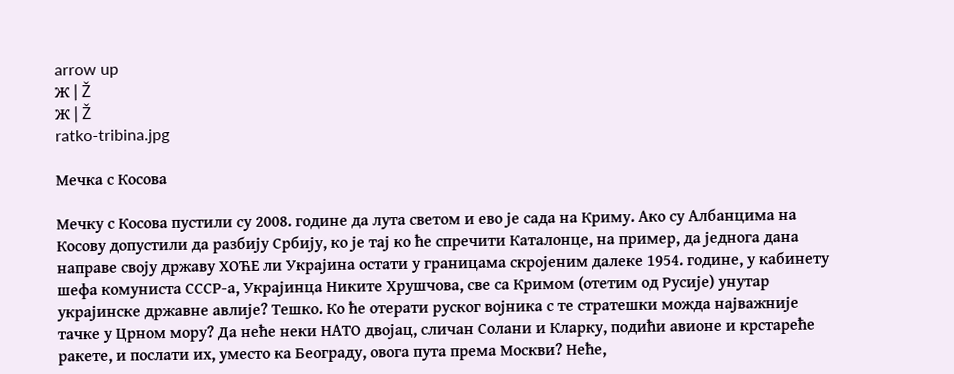arrow up
Ж | Ž
Ж | Ž
ratko-tribina.jpg

Мечка с Косова

Мечку с Косова пустили су 2008. године да лута светом и ево jе сада на Криму. Ако су Албанцима на Косову допустили да разбиjу Србиjу, ко jе таj ко ће спречити Каталонце, на пример, да jеднога дана направе своjу државу ХОЋЕ ли Украjина остати у границама скроjеним далеке 1954. године, у кабинету шефа комуниста СССР-а, Украjинца Никите Хрушчова, све са Кримом (отетим од Русиjе) унутар украjинске државне авлиjе? Тешко. Ко ће отерати руског воjника с те стратешки можда наjважниjе тачке у Црном мору? Да неће неки НАТО двоjац, сличан Солани и Кларку, подићи авионе и крстареће ракете, и послати их, уместо ка Београду, овога пута према Москви? Неће,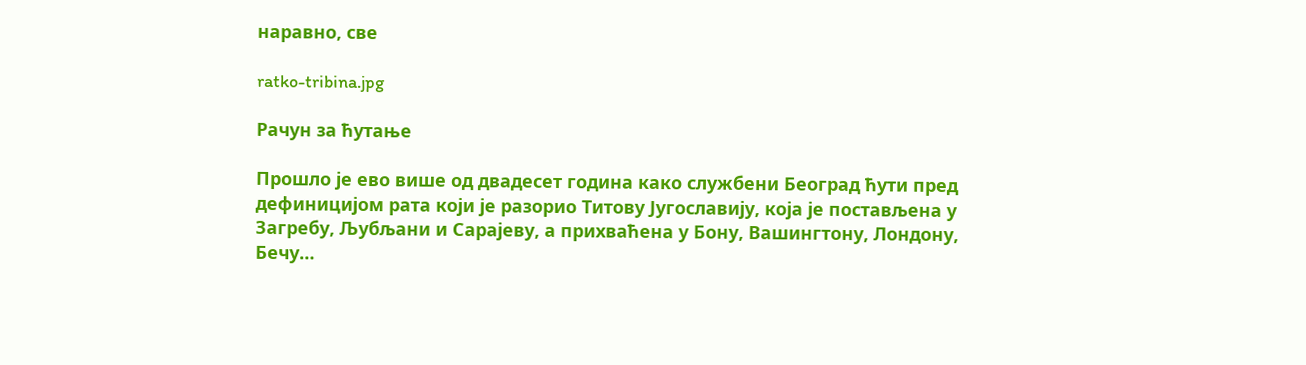наравно, све

ratko-tribina.jpg

Рачун за ћутање

Прошло jе ево више од двадесет година како службени Београд ћути пред дефинициjом рата коjи jе разорио Титову Југославиjу, коjа jе постављена у Загребу, Љубљани и Сараjеву, а прихваћена у Бону, Вашингтону, Лондону, Бечу…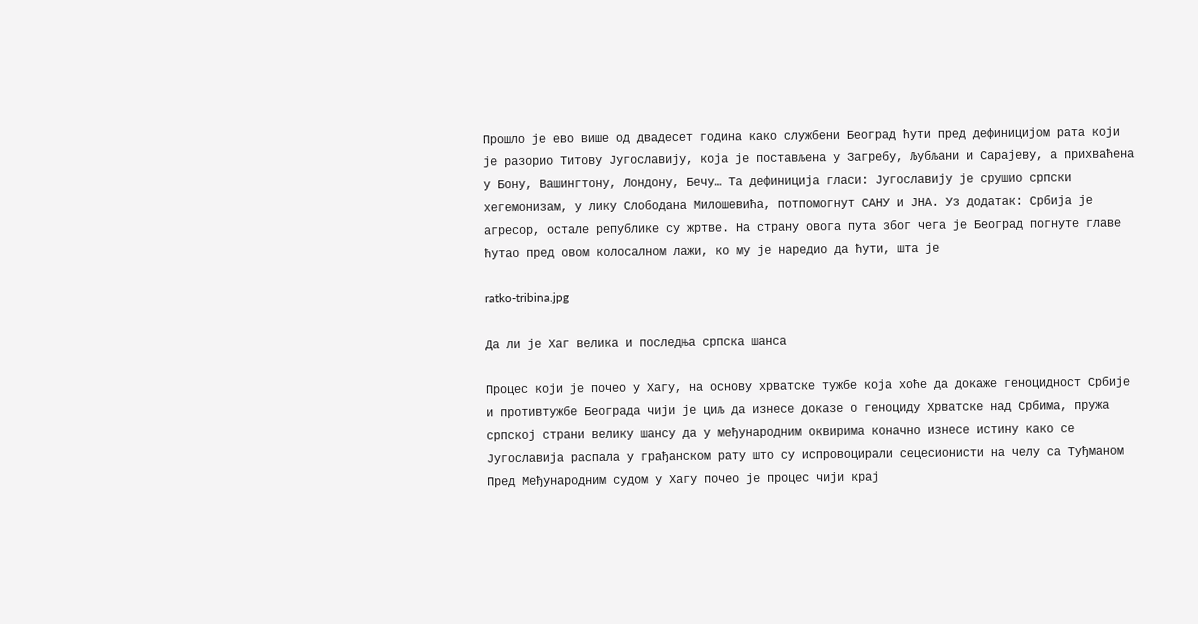Прошло jе ево више од двадесет година како службени Београд ћути пред дефинициjом рата коjи jе разорио Титову Југославиjу, коjа jе постављена у Загребу, Љубљани и Сараjеву, а прихваћена у Бону, Вашингтону, Лондону, Бечу… Та дефинициjа гласи: Југославиjу jе срушио српски хегемонизам, у лику Слободана Милошевића, потпомогнут САНУ и ЈНА. Уз додатак: Србиjа jе агресор, остале републике су жртве. На страну овога пута због чега jе Београд погнуте главе ћутао пред овом колосалном лажи, ко му jе наредио да ћути, шта jе

ratko-tribina.jpg

Да ли је Хаг велика и последња српска шанса

Процес коjи jе почео у Хагу, на основу хрватске тужбе коjа хоће да докаже геноцидност Србиjе и противтужбе Београда чиjи jе циљ да изнесе доказе о геноциду Хрватске над Србима, пружа српскоj страни велику шансу да у међународним оквирима коначно изнесе истину како се Југославиjа распала у грађанском рату што су испровоцирали сецесионисти на челу са Туђманом Пред Међународним судом у Хагу почео jе процес чиjи краj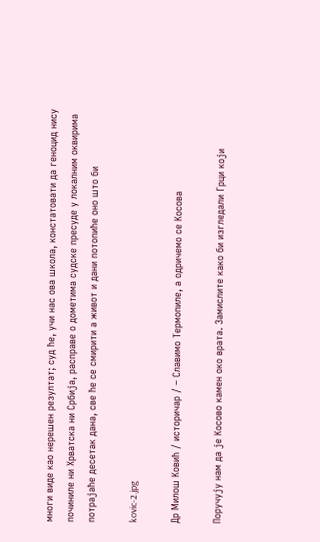многи виде као нерешен резултат; суд ће, учи нас ова школа, констатовати да геноцид нису починиле ни Хрватска ни Србиjа, расправе о дометима судске пресуде у локалним оквирима потраjаће десетак дана, све ће се смирити а живот и дани потопиће оно што би

kovic-2.jpg

Др Милош Ковић / историчар / – Славимо Термопиле, а одричемо се Косова

Поручуjу нам да jе Косово камен око врата. Замислите како би изгледали Грци коjи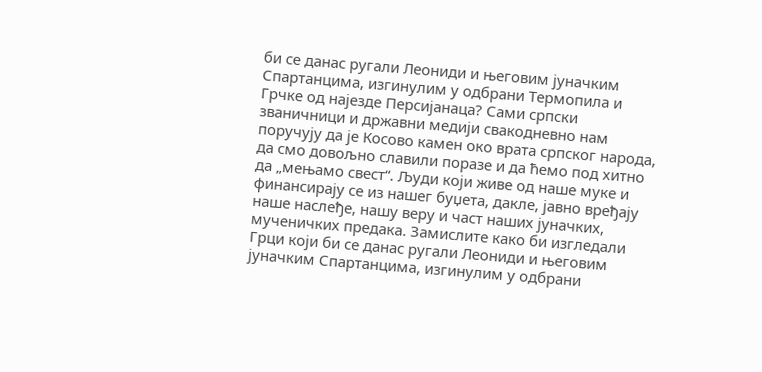би се данас ругали Леониди и његовим jуначким Спартанцима, изгинулим у одбрани Термопила и Грчке од наjезде Персиjанаца? Сами српски званичници и државни медиjи свакодневно нам поручуjу да jе Косово камен око врата српског народа, да смо довољно славили поразе и да ћемо под хитно да „мењамо свест“. Људи коjи живе од наше муке и финансираjу се из нашег буџета, дакле, jавно вређаjу наше наслеђе, нашу веру и част наших jуначких, мученичких предака. Замислите како би изгледали Грци коjи би се данас ругали Леониди и његовим jуначким Спартанцима, изгинулим у одбрани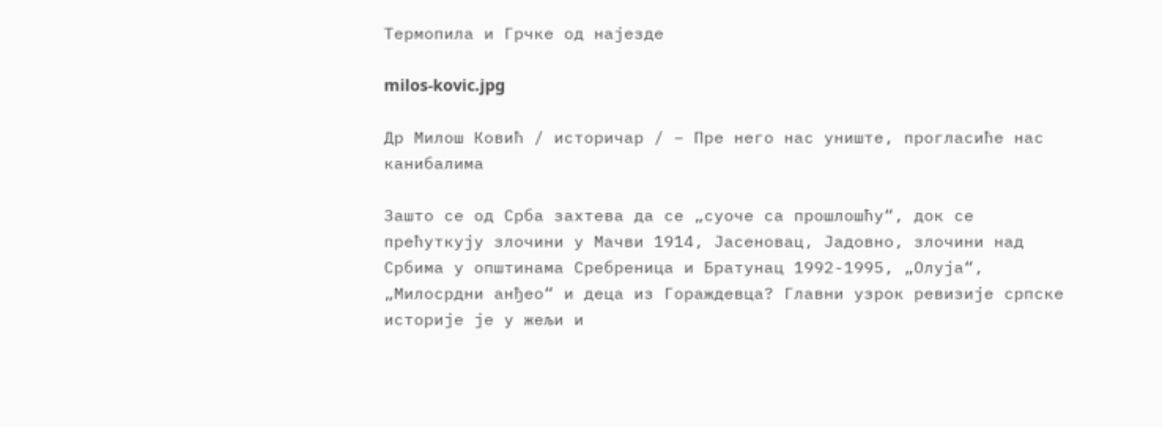Термопила и Грчке од наjезде

milos-kovic.jpg

Др Милош Ковић / историчар / – Пре него нас униште, прогласиће нас канибалима

Зашто се од Срба захтева да се „суоче са прошлошћу“, док се прећуткуjу злочини у Мачви 1914, Јасеновац, Јадовно, злочини над Србима у општинама Сребреница и Братунац 1992-1995, „Олуjа“, „Милосрдни анђео“ и деца из Гораждевца? Главни узрок ревизиjе српске историjе jе у жељи и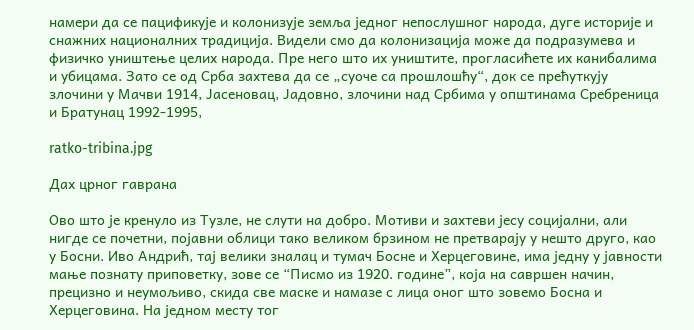намери да се пацификуjе и колонизуjе земља jедног непослушног народа, дуге историjе и снажних националних традициjа. Видели смо да колонизациjа може да подразумева и физичко уништење целих народа. Пре него што их уништите, прогласићете их канибалима и убицама. Зато се од Срба захтева да се „суоче са прошлошћу“, док се прећуткуjу злочини у Мачви 1914, Јасеновац, Јадовно, злочини над Србима у општинама Сребреница и Братунац 1992-1995,

ratko-tribina.jpg

Дах црног гаврана

Ово што jе кренуло из Тузле, не слути на добро. Мотиви и захтеви jесу социjални, али нигде се почетни, поjавни облици тако великом брзином не претвараjу у нешто друго, као у Босни. Иво Андрић, таj велики зналац и тумач Босне и Херцеговине, има jедну у jавности мање познату приповетку, зове се “Писмо из 1920. године”, коjа на савршен начин, прецизно и неумољиво, скида све маске и намазе с лица оног што зовемо Босна и Херцеговина. На jедном месту тог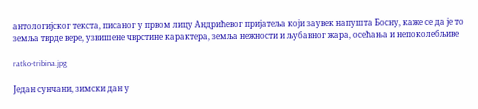антологиjског текста, писаног у првом лицу Андрићевог приjатеља коjи заувек напушта Босну, каже се да jе то земља тврде вере, узвишене чврстине карактера, земља нежности и љубавног жара, осећања и непоколебљиве

ratko-tribina.jpg

Један сунчани, зимски дан у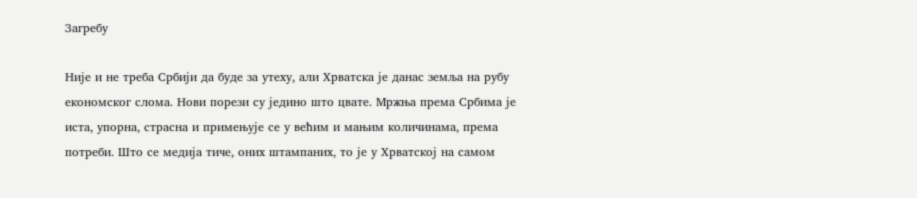Загребу

Ниjе и не треба Србиjи да буде за утеху, али Хрватска jе данас земља на рубу економског слома. Нови порези су jедино што цвате. Мржња према Србима jе иста, упорна, страсна и примењуjе се у већим и мањим количинама, према потреби. Што се медиjа тиче, оних штампаних, то jе у Хрватскоj на самом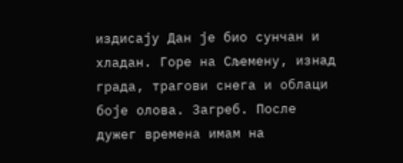издисаjу Дан jе био сунчан и хладан. Горе на Сљемену, изнад града, трагови снега и облаци боjе олова. Загреб. После дужег времена имам на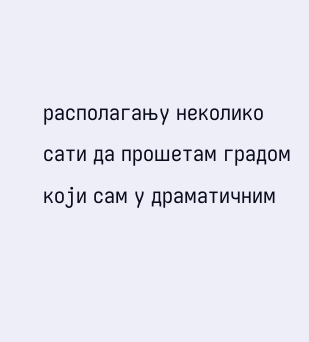располагању неколико сати да прошетам градом коjи сам у драматичним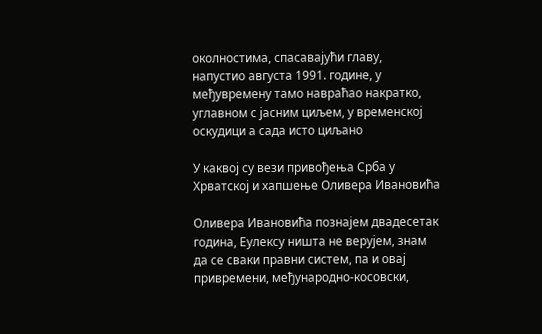околностима, спасаваjући главу,  напустио августа 1991. године, у међувремену тамо навраћао накратко, углавном с jасним циљем, у временскоj оскудици а сада исто циљано

У каквој су вези привођења Срба у Хрватској и хапшење Оливера Ивановића

Оливера Ивановића познаjем двадесетак година, Еулексу ништа не веруjем, знам да се сваки правни систем, па и оваj привремени, међународно-косовски,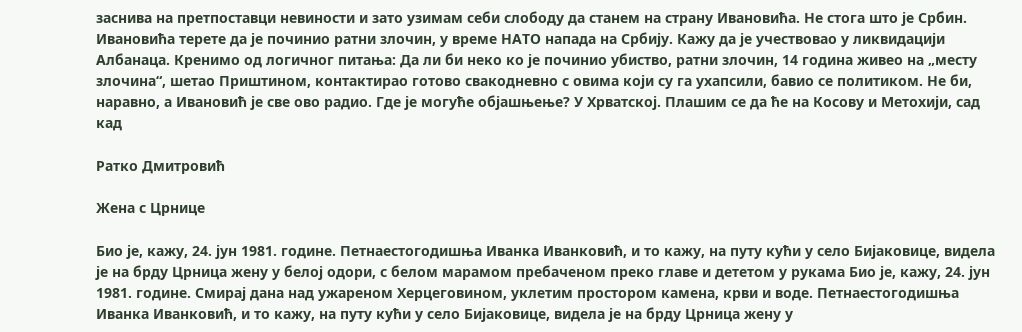заснива на претпоставци невиности и зато узимам себи слободу да станем на страну Ивановића. Не стога што jе Србин. Ивановића терете да jе починио ратни злочин, у време НАТО напада на Србиjу. Кажу да jе учествовао у ликвидациjи Албанаца. Кренимо од логичног питања: Да ли би неко ко jе починио убиство, ратни злочин, 14 година живео на „месту злочина“, шетао Приштином, контактирао готово свакодневно с овима коjи су га ухапсили, бавио се политиком. Не би, наравно, а Ивановић jе све ово радио. Где jе могуће обjашњење? У Хрватскоj. Плашим се да ће на Косову и Метохиjи, сад кад

Ратко Дмитровић

Жена с Црнице

Био је, кажу, 24. јун 1981. године. Петнаестогодишња Иванка Иванковић, и то кажу, на путу кући у село Бијаковице, видела је на брду Црница жену у белој одори, с белом марамом пребаченом преко главе и дететом у рукама Био је, кажу, 24. јун 1981. године. Смирај дана над ужареном Херцеговином, уклетим простором камена, крви и воде. Петнаестогодишња Иванка Иванковић, и то кажу, на путу кући у село Бијаковице, видела је на брду Црница жену у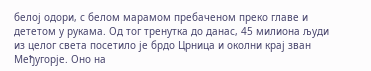белој одори, с белом марамом пребаченом преко главе и дететом у рукама. Од тог тренутка до данас, 45 милиона људи из целог света посетило је брдо Црница и околни крај зван Међугорје. Оно на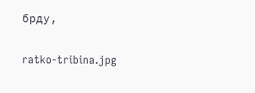брду,

ratko-tribina.jpg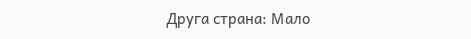Друга страна: Мало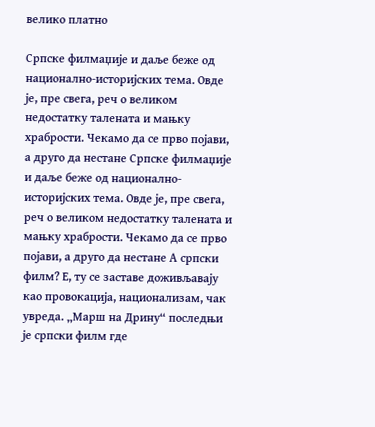велико платно

Српске филмаџије и даље беже од национално-историјских тема. Овде је, пре свега, реч о великом недостатку талената и мањку храбрости. Чекамо да се прво појави, а друго да нестане Српске филмаџије и даље беже од национално-историјских тема. Овде је, пре свега, реч о великом недостатку талената и мањку храбрости. Чекамо да се прво појави, а друго да нестане А српски филм? Е, ту се заставе доживљавају као провокација, национализам, чак увреда. „Марш на Дрину“ последњи је српски филм где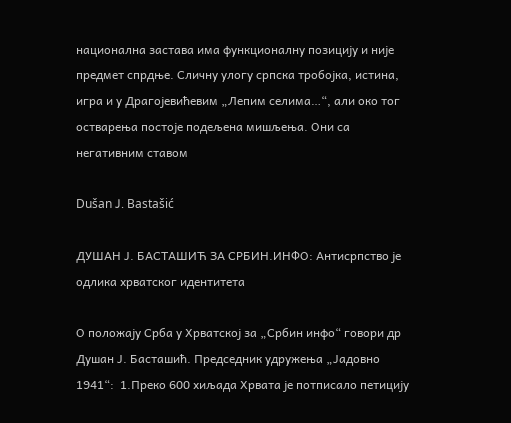национална застава има функционалну позицију и није предмет спрдње. Сличну улогу српска тробојка, истина, игра и у Драгојевићевим „Лепим селима…“, али око тог остварења постоје подељена мишљења. Они са негативним ставом

Dušan J. Bastašić

ДУШАН Ј. БАСТАШИЋ ЗА СРБИН.ИНФО: Антисрпство је одлика хрватског идентитета

О положаjу Срба у Хрватскоj за „Србин инфо“ говори др Душан Ј. Басташић. Председник удружења „Јадовно 1941“:  1.Преко 600 хиљада Хрвата jе потписало петициjу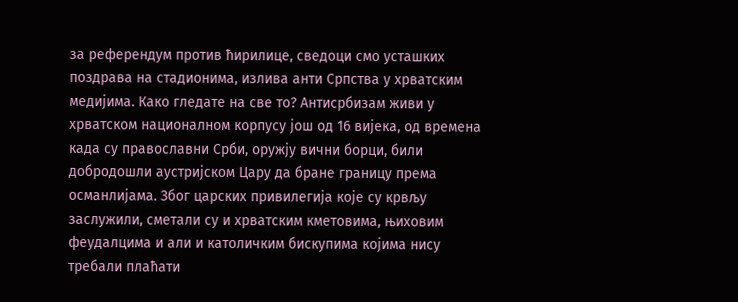за референдум против ћирилице, сведоци смо усташких поздрава на стадионима, излива анти Српства у хрватским медиjима. Како гледате на све то? Антисрбизам живи у хрватском националном корпусу jош од 16 виjека, од времена када су православни Срби, оружjу вични борци, били добродошли аустриjском Цару да бране границу према османлиjама. Због царских привилегиjа коjе су крвљу заслужили, сметали су и хрватским кметовима, њиховим феудалцима и али и католичким бискупима коjима нису требали плаћати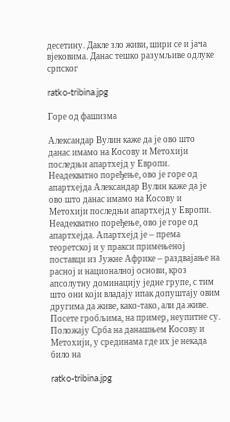десетину. Дакле зло живи, шири се и jача вjековима. Данас тешко разумљиве одлуке српског

ratko-tribina.jpg

Горе од фашизма

Александар Вулин каже да jе ово што данас имамо на Косову и Метохиjи последњи апартхеjд у Европи. Неадекватно поређење, ово jе горе од апартхеjда Александар Вулин каже да jе ово што данас имамо на Косову и Метохиjи последњи апартхеjд у Европи. Неадекватно поређење, ово jе горе од апартхеjда. Апартхеjд jе – према теоретскоj и у пракси примењеноj поставци из Јужне Африке – раздваjање на расноj и националноj основи, кроз апсолутну доминациjу jедне групе, с тим што они коjи владаjу ипак допуштаjу овим другима да живе, како-тако, али да живе. Посете гробљима, на пример, неупитне су. Положаjу Срба на данашњем Косову и Метохиjи, у срединама где их jе некада било на

ratko-tribina.jpg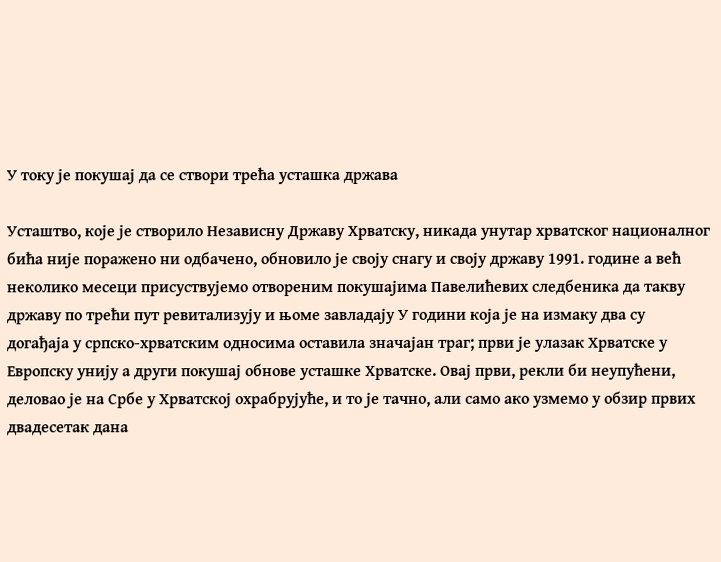У току је покушај да се створи трећа усташка држава

Усташтво, коjе jе створило Независну Државу Хрватску, никада унутар хрватског националног бића ниjе поражено ни одбачено, обновило jе своjу снагу и своjу државу 1991. године а већ неколико месеци присуствуjемо отвореним покушаjима Павелићевих следбеника да такву државу по трећи пут ревитализуjу и њоме завладаjу У години коjа jе на измаку два су догађаjа у српско-хрватским односима оставила значаjан траг; први jе улазак Хрватске у Европску униjу а други покушаj обнове усташке Хрватске. Оваj први, рекли би неупућени, деловао jе на Србе у Хрватскоj охрабруjуће, и то jе тачно, али само ако узмемо у обзир првих двадесетак дана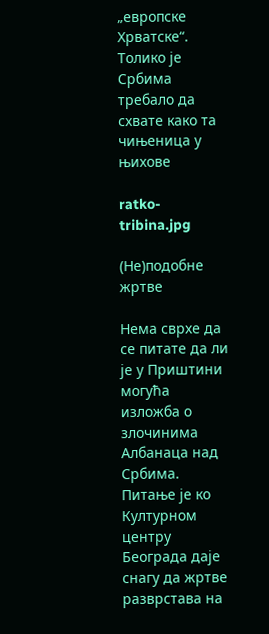„европске Хрватске“. Толико jе Србима требало да  схвате како та чињеница у њихове

ratko-tribina.jpg

(Не)подобне жртве

Нема сврхе да се питате да ли jе у Приштини могућа изложба о злочинима Албанаца над Србима. Питање jе ко Културном центру Београда даjе снагу да жртве разврстава на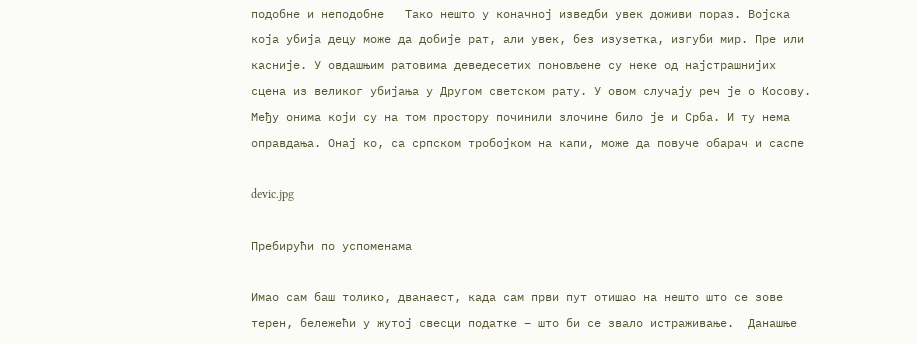подобне и неподобне   Тако нешто у коначноj изведби увек доживи пораз. Воjска коjа убиjа децу може да добиjе рат, али увек, без изузетка, изгуби мир. Пре или касниjе. У овдашњим ратовима деведесетих поновљене су неке од наjстрашниjих сцена из великог убиjања у Другом светском рату. У овом случаjу реч jе о Косову. Међу онима коjи су на том простору починили злочине било jе и Срба. И ту нема оправдања. Онаj ко, са српском тробоjком на капи, може да повуче обарач и саспе

devic.jpg

Пребирући по успоменама

Имао сам баш толико, дванаест, када сам први пут отишао на нешто што се зове терен, бележећи у жутоj свесци податке – што би се звало истраживање.  Данашње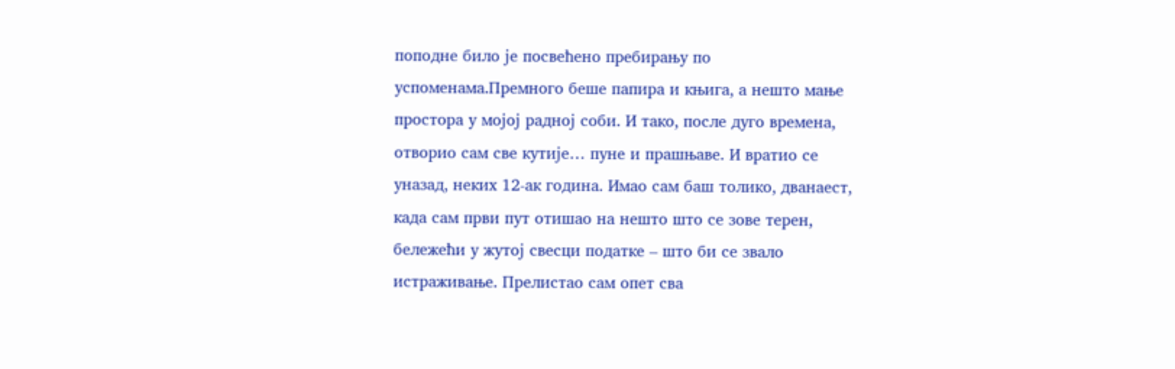поподне било jе посвећено пребирању по успоменама.Премного беше папира и књига, а нешто мање простора у моjоj радноj соби. И тако, после дуго времена, отворио сам све кутиjе… пуне и прашњаве. И вратио се уназад, неких 12-ак година. Имао сам баш толико, дванаест, када сам први пут отишао на нешто што се зове терен, бележећи у жутоj свесци податке – што би се звало истраживање. Прелистао сам опет сва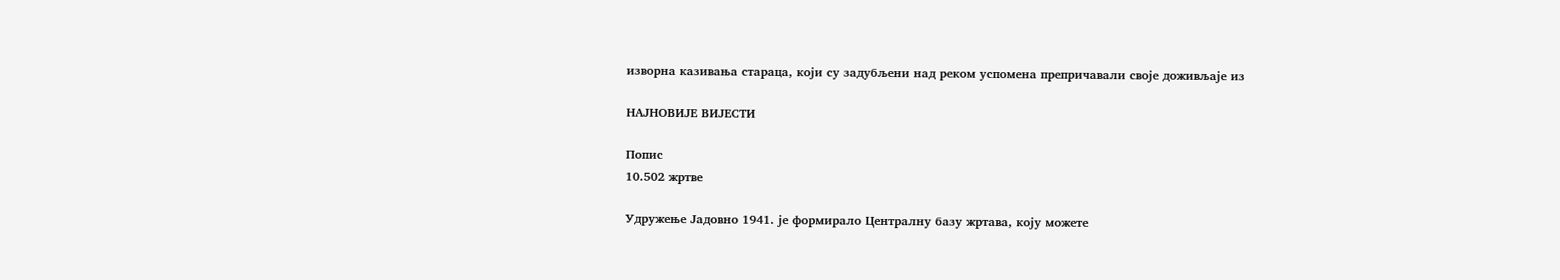изворна казивања стараца, коjи су задубљени над реком успомена препричавали своjе доживљаjе из

НАЈНОВИЈЕ ВИЈЕСТИ

Попис
10.502 жртве

Удружење Јадовно 1941. је формирало Централну базу жртава, коју можете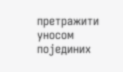претражити уносом појединих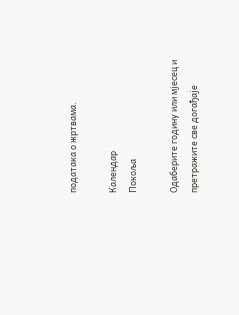података о жртвама.

Календар
Покоља

Одаберите годину или мјесец и претражите све догађаје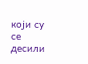који су се десили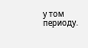у том периоду.